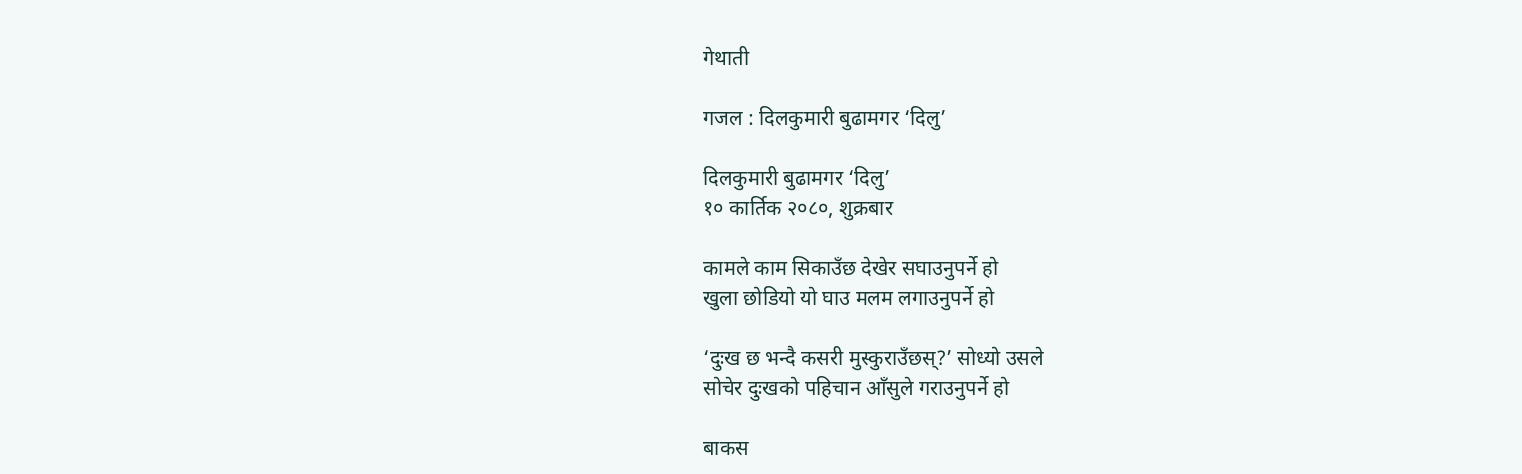गेथाती

गजल : दिलकुमारी बुढामगर ‘दिलु’

दिलकुमारी बुढामगर ‘दिलु’
१० कार्तिक २०८०, शुक्रबार

कामले काम सिकाउँछ देखेर सघाउनुपर्ने हो
खुला छोडियो यो घाउ मलम लगाउनुपर्ने हो

‘दुःख छ भन्दै कसरी मुस्कुराउँछस्?’ सोध्यो उसले
सोचेर दुःखको पहिचान आँसुले गराउनुपर्ने हो

बाकस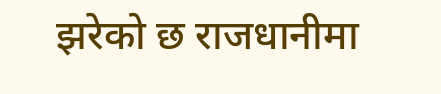झरेको छ राजधानीमा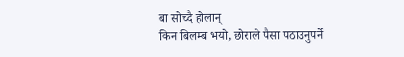बा सोच्दै होलान्
किन बिलम्ब भयो, छोराले पैसा पठाउनुपर्ने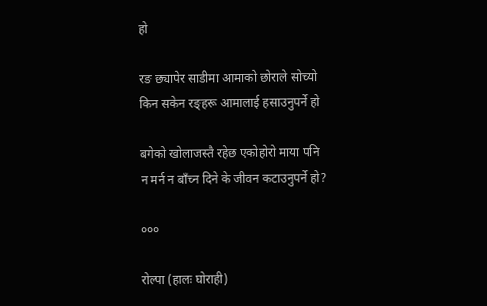हो

रङ छ्यापेर साडीमा आमाको छोराले सोच्यो
किन सकेन रङ्हरू आमालाई हसाउनुपर्ने हो

बगेको खोलाजस्तै रहेछ एकोहोरो माया पनि
न मर्न न बाँच्न दिने के जीवन कटाउनुपर्ने हो?

०००

रोल्पा (हालः घोराही)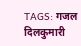TAGS: गजल दिलकुमारी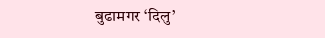बुढामगर ‘दिलु’